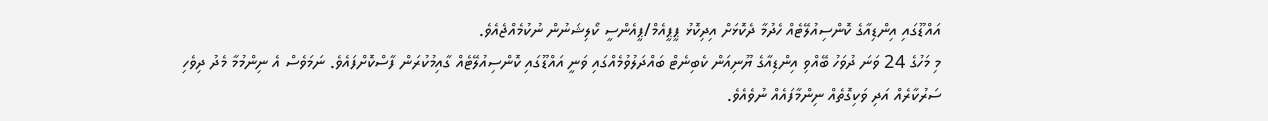އައްޑޫގައި އިންޑިއާގެ ކޮންސިއުލޭޓެއް ހެދުމާ ދެކޮޅަށް އިދިކޮޅު ޕީޕީއެމް/ޕީއެންސީ ކޯލިޝަނުން ނުކުމެއްޖެއެވެ.
މި މަހުގެ 24 ވަނަ ދުވަހު ބޭއްވި އިންޑިއާގެ ޔޫނިއަން ކެބިނެޓް ބައްދަލުވުމެއްގައި ވަނީ އައްޑޫގައި ކޮންސިއުލޭޓެއް ގާއިމުކުރަން ފާސްކޮށްފައެވެ. ނަމަވެސް އެ ނިންމުމާ މެދު ދިވެހި ސަރުކާރެއް އަދި ވަކިގޮތެއް ނިންމާފައެއް ނުވެއެވެ.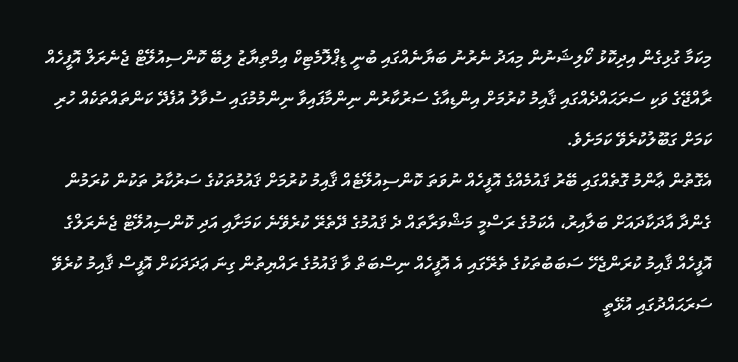މިކަމާ ގުޅިގެން އިދިކޮޅު ކޯލިޝަނުން މިއަދު ނެރުނު ބަޔާނެއްގައި ބުނީ ޑިޕްލޮމެޓިކް އިމްތިޔާޒު ލިބޭ ކޮންސިއުލޭޓް ޖެނެރަލް އޮފީހެއް ރާއްޖޭގެ ވަކި ސަރަޙައްދެއްގައި ޤާއިމު ކުރުމަށް އިންޑިއާގެ ސަރުކާރުން ނިންމާފައިވާ ނިންމުމުގައި ސުވާލު އުފެދޭ ކަންތައްތަކެއް ހުރި ކަމަށް ގަބޫލުކުރެވޭ ކަމަށެވެ.
އެގޮތުން ޢާންމު ގޮތެއްގައި ބޭރު ޤައުމެއްގެ އޮފީހެއް ނުވަތަ ކޮންސިއުލޭޓެއް ޤާއިމު ކުރުމަށް ޤައުމުތަކުގެ ސަރުކާރު ތަކުން ކުރަމުން ގެންދާ އާދަކާދައަށް ބަލާއިރު، އެކަމުގެ ރަސްމީ މަޝްވަރާތައް ދެ ޤައުމުގެ ދޭތެރޭ ކުރެވޭނެ ކަމަށާއި އަދި ކޮންސިއުލޭޓް ޖެނެރަލްގެ އޮފީހެއް ޤާއިމު ކުރަންޖެހޭ ސަބަބުތަކުގެ ތެރޭގައި އެ އޮފީހެއް ނިސްބަތް ވާ ޤައުމުގެ ރައްޔިތުން ގިނަ ޢަދަދަކަށް އޮފީސް ޤާއިމު ކުރެވޭ ސަރަޙައްދުގައި އުޅޭތީ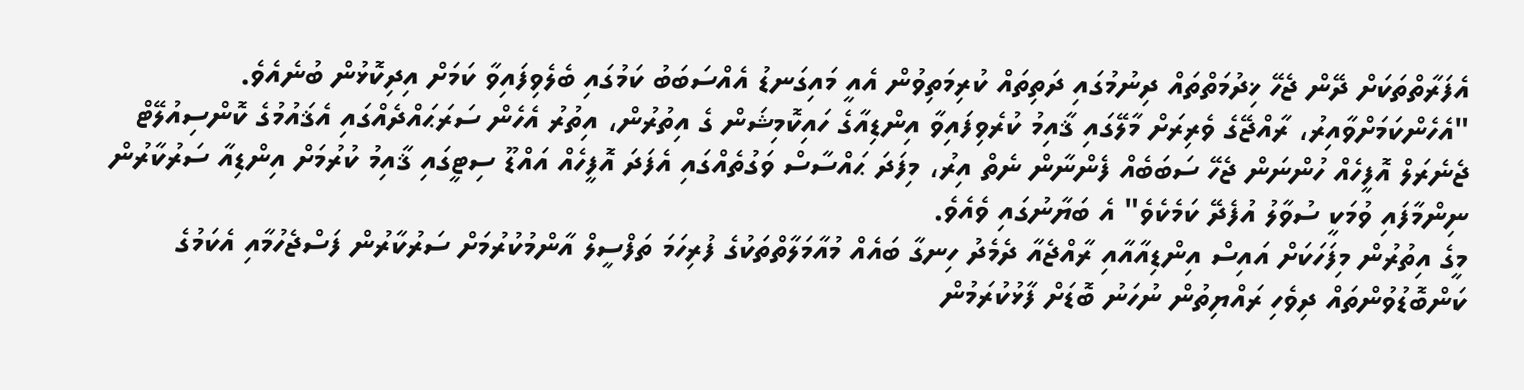އެފަރާތްތަކަށް ދޭން ޖެހޭ ޚިދުމަތްތައް ދިނުމުގައި ދަތިތައް ކުރިމަތިވުން އެއީ މައިގަނޑު އެއްސަބަބު ކަމުގައި ބެލެވިފައިވާ ކަމަށް އިދިކޮޅުން ބުނެއެވެ.
"އެހެންކަމަށްވާއިރު، ރާއްޖޭގެ ވެރިރަށް މާލޭގައި ޤާއިމު ކުރެވިފައިވާ އިންޑިއާގެ ހައިކޮމިޝަން ގެ އިތުރުން، އިތުރު އެހެން ސަރަޙައްދެއްގައި އެޤައުމުގެ ކޮންސިއުލޭޓް ޖެނެރަލް އޮފީހެއް ހުންނަން ޖެހޭ ސަބަބެއް ފެންނާން ނެތް އިރު، މިފަދަ ޙައްސާސް ވަގުތެއްގައި އެފަދަ އޮފީހެއް އައްޑޫ ސިޓީގައި ޤާއިމު ކުރުމަށް އިންޑިއާ ސަރުކާރުން ނިންމާފައި ވުމަކީ ސުވާލު އުފެދޭ ކަމެކެވެ" އެ ބަޔާނުގައި ވެއެވެ.
މީގެ އިތުރުން މިފަހަކަށް އައިސް އިންޑިއާއާއި ރާއްޖެއާ ދެމެދު ހިނގާ ބައެއް މުއާމަލާތްތަކުގެ ފުރިހަމަ ތަފްސީލް އާންމުކުރުމަށް ސަރުކާރުން ފަސްޖެހުމާއި އެކަމުގެ ކަންބޮޑުވުންތައް ދިވެހި ރައްޔިތުން ނުހަނު ބޮޑަށް ފާޅުކުރަމުން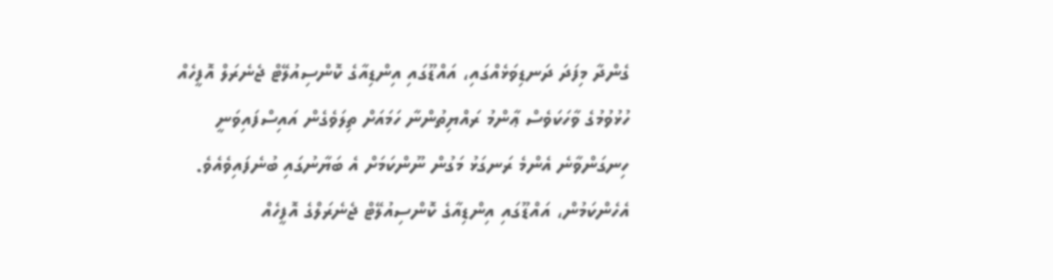ގެންދާ މިފަދަ ދަނޑިވަޅެއްގައި، އައްޑޫގައި އިންޑިއާގެ ކޮންސިއުލޭޓް ޖެނެރަލް އޮފީހެއް ހުޅުވުމުގެ ވާހަކަވެސް ޢާންމު ރައްޔިތުންނާ ހަމައަށް ތިލަވެގެން އައިސްފައިވަނީ ހިނގަންވާނެ އެންމެ ރަނގަޅު މަގުން ނޫންކަމަށް އެ ބަޔާނުގައި ބުނެފައިވެއެވެ.
އެހެންކަމުން، އައްޑޫގައި އިންޑިއާގެ ކޮންސިއުލޭޓް ޖެނެރަލްގެ އޮފީހެއް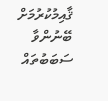ޤާއިމުކުރުމަށް ބޭނުންވާ ސަބަބުތައް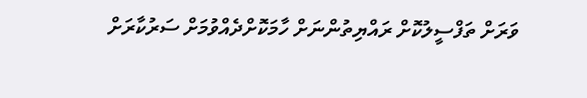ވަރަށް ތަފްސީލުކޮށް ރައްޔިތުންނަށް ހާމަކޮށްދެއްވުމަށް ސަރުކާރަށް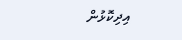އިދިކޮޅުން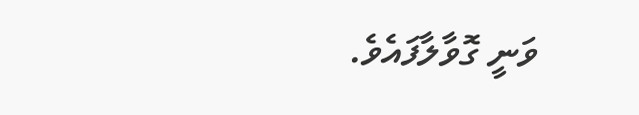ވަނީ ގޮވާލާފައެވެ.